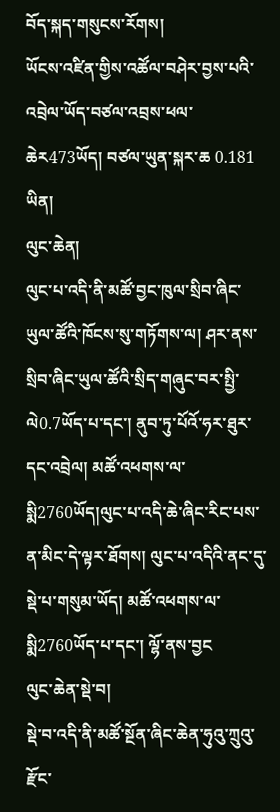བོད་སྐད་གསུངས་རོགས།
ཡོངས་འཛིན་གྱིས་འཚོལ་བཤེར་བྱས་པའི་འབྲེལ་ཡོད་བཙལ་འབྲས་ཕལ་ཆེར473ཡོད། བཙལ་ཡུན་སྐར་ཆ 0.181
ཡིན།
ལུང་ཆེན།
ལུང་པ་འདི་ནི་མཚོ་བྱང་ཁུལ་སྲིབ་ཞིང་ཡུལ་ཚོའི་ཁོངས་སུ་གཏོགས་ལ། ཤར་ནས་སྲིབ་ཞིང་ཡུལ་ཚོའི་སྲིད་གཞུང་བར་སྤྱི་ལེ0.7ཡོད་པ་དང་། ནུབ་ཏུ་པོའོ་ཧར་ཐུར་དང་འབྲེལ། མཚོ་འཕགས་ལ་སྨི2760ཡོད།ལུང་པ་འདི་ཆེ་ཞིང་རིང་པས་ན་མིང་དེ་ལྟར་ཐོགས། ལུང་པ་འདིའི་ནང་དུ་སྡེ་པ་གསུམ་ཡོད། མཚོ་འཕགས་ལ་སྨི2760ཡོད་པ་དང་། ལྷོ་ནས་བྱང
ལུང་ཆེན་སྡེ་བ།
སྡེ་བ་འདི་ནི་མཚོ་སྔོན་ཞིང་ཆེན་ཧུའུ་ཀྲུའུ་རྫོང་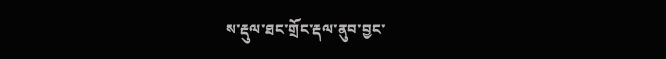ས་རྡུལ་ཐང་གྲོང་རྡལ་ནུབ་བྱང་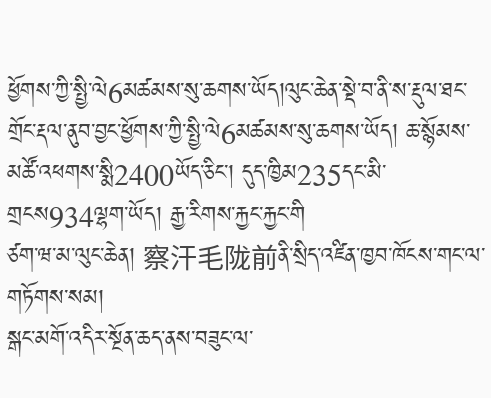ཕྱོགས་ཀྱི་སྤྱི་ལེ6མཚམས་སུ་ཆགས་ཡོད།ལུང་ཆེན་སྡེ་བ་ནི་ས་རྡུལ་ཐང་གྲོང་རྡལ་ནུབ་བྱང་ཕྱོགས་ཀྱི་སྤྱི་ལེ6མཚམས་སུ་ཆགས་ཡོད། ཆ་སྙོམས་མཚོ་འཕགས་སྨི2400ཡོད་ཅིང་། དུད་ཁྱིམ235དང་མི་གྲངས934ལྷག་ཡོད། རྒྱ་རིགས་རྐྱང་རྐྱང་གི
ཙག་ཝ་མ་ལུང་ཆེན། 察汗毛陇前ནི་སྲིད་འཛིན་ཁྱབ་ཁོངས་གང་ལ་གཏོགས་སམ།
སྒང་མགོ་འདིར་སྔོན་ཆད་ནས་བཟུང་ལ་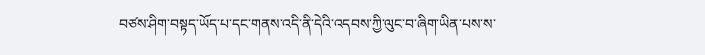བཙས་ཤིག་བསྟད་ཡོད་པ་དང་གནས་འདི་ནི་དེའི་འདབས་ཀྱི་ལུང་བ་ཞིག་ཡིན་པས་ས་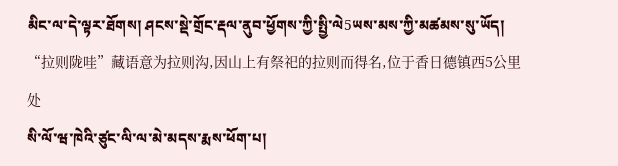མིང་ལ་དེ་ལྟར་ཐོགས། ཤངས་སྡེ་གྲོང་རྡལ་ནུབ་ཕྱོགས་ཀྱི་སྤྱི་ལེ5ཡས་མས་ཀྱི་མཚམས་སུ་ཡོད། “拉则陇哇”藏语意为拉则沟,因山上有祭祀的拉则而得名,位于香日德镇西5公里处
སི་ལོ་ཝ་ཁེའི་ཙུང་ལི་ལ་མེ་མདས་རྨས་ཕོག་པ།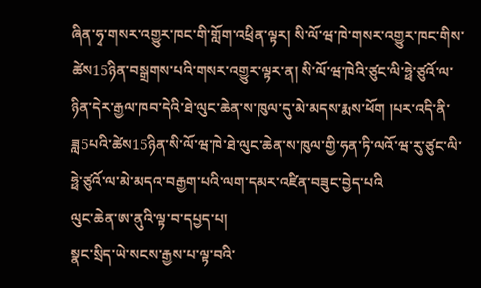ཞིན་ཧྭ་གསར་འགྱུར་ཁང་གི་གློག་འཕྲིན་ལྟར། སི་ལོ་ཝ་ཁེ་གསར་འགྱུར་ཁང་གིས་ཚེས15ཉིན་བསྒྲགས་པའི་གསར་འགྱུར་ལྟར་ན། སི་ལོ་ཝ་ཁེའི་ཙུང་ལི་ཧྥེ་ཙུའོ་ལ་ཉིན་དེར་རྒྱལ་ཁབ་དེའི་ཐེ་ལུང་ཆེན་ས་ཁུལ་དུ་མེ་མདས་རྨས་ཕོག །པར་འདི་ནི་ཟླ5པའི་ཚེས15ཉིན་སི་ལོ་ཝ་ཁེ་ཐེ་ལུང་ཆེན་ས་ཁུལ་གྱི་ཧན་ཏི་ལའོ་ཝ་རུ་ཙུང་ལི་ཧྥེ་ཙུའོ་ལ་མེ་མདའ་བརྒྱག་པའི་ལག་དམར་འཛིན་བཟུང་བྱེད་པའི
ལུང་ཆེན་ཨ་ནུའི་ལྟ་བ་དཔྱད་པ།
སྣང་སྲིད་ཡེ་སངས་རྒྱས་པ་ལྟ་བའི་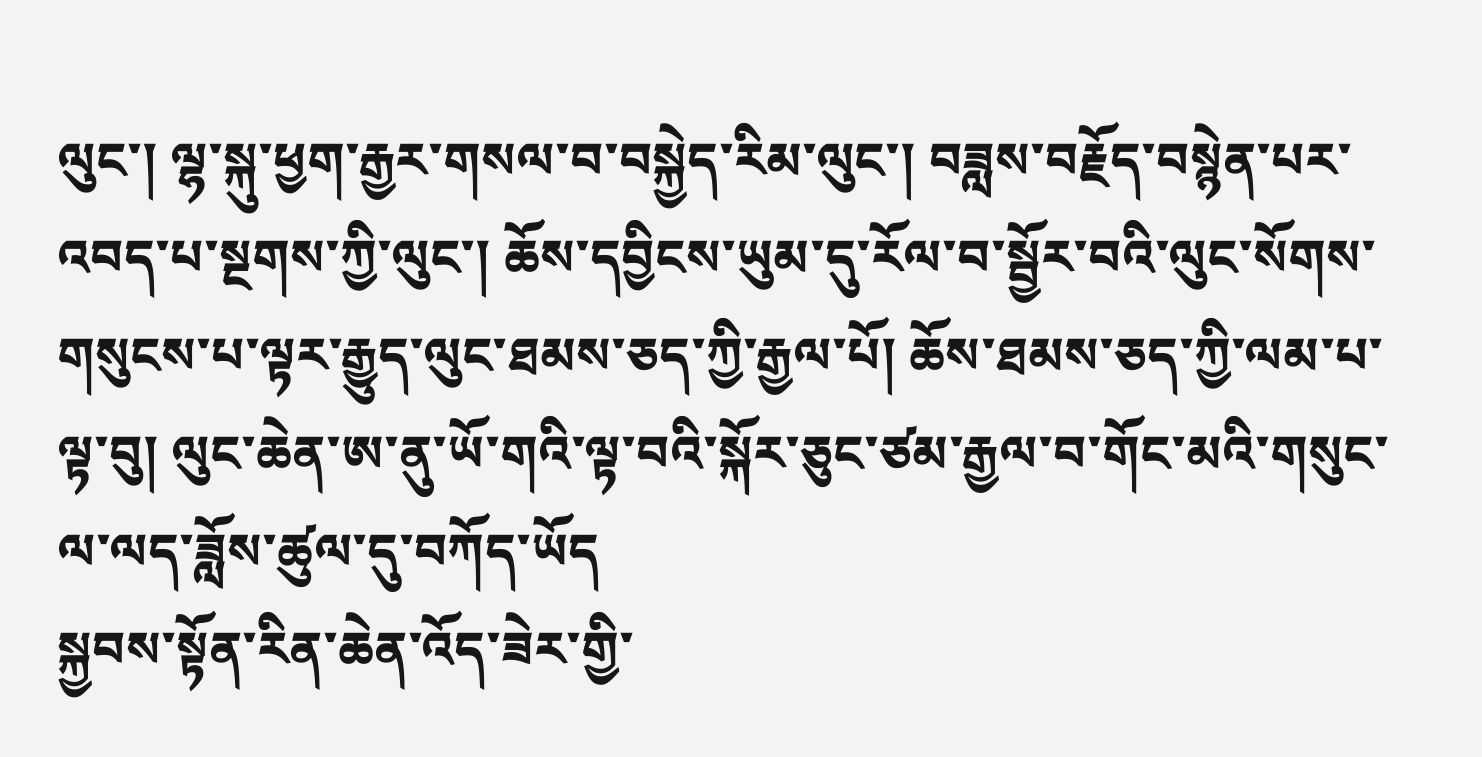ལུང་། ལྷ་སྐུ་ཕྱག་རྒྱར་གསལ་བ་བསྐྱེད་རིམ་ལུང་། བཟླས་བརྗོད་བསྙེན་པར་འབད་པ་སྔགས་ཀྱི་ལུང་། ཆོས་དབྱིངས་ཡུམ་དུ་རོལ་བ་སྦྱོར་བའི་ལུང་སོགས་གསུངས་པ་ལྟར་རྒྱུད་ལུང་ཐམས་ཅད་ཀྱི་རྒྱལ་པོ། ཆོས་ཐམས་ཅད་ཀྱི་ལམ་པ་ལྟ་བུ། ལུང་ཆེན་ཨ་ནུ་ཡོ་གའི་ལྟ་བའི་སྐོར་ཅུང་ཙམ་རྒྱལ་བ་གོང་མའི་གསུང་ལ་ལད་ཟློས་ཚུལ་དུ་བཀོད་ཡོད
སྐྱབས་སྟོན་རིན་ཆེན་འོད་ཟེར་གྱི་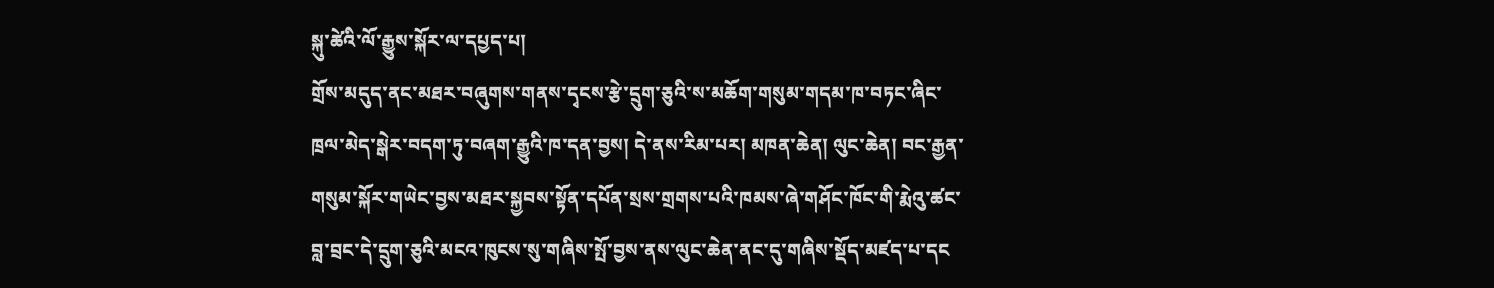སྐུ་ཚེའི་ལོ་རྒྱུས་སྐོར་ལ་དཔྱད་པ།
གྲོས་མདུད་ནང་མཐར་བཞུགས་གནས་དྭངས་རྩེ་དྲུག་ཅུའི་ས་མཆོག་གསུམ་གདམ་ཁ་བཏང་ཞིང་ཁྲལ་མེད་སྒེར་བདག་ཏུ་བཞག་རྒྱུའི་ཁ་དན་བྱས། དེ་ནས་རིམ་པར། མཁན་ཆེན། ལུང་ཆེན། བང་རྒྱན་གསུམ་སྐོར་གཡེང་བྱས་མཐར་སྐྱབས་སྟོན་དཔོན་སྲས་གྲགས་པའི་ཁམས་ཞེ་གཤོང་ཁོང་གི་རྨེའུ་ཚང་བླ་བྲང་དེ་དྲུག་ཅུའི་མངའ་ཁུངས་སུ་གཞིས་སྤོ་བྱས་ནས་ལུང་ཆེན་ནང་དུ་གཞིས་སྡོད་མཛད་པ་དང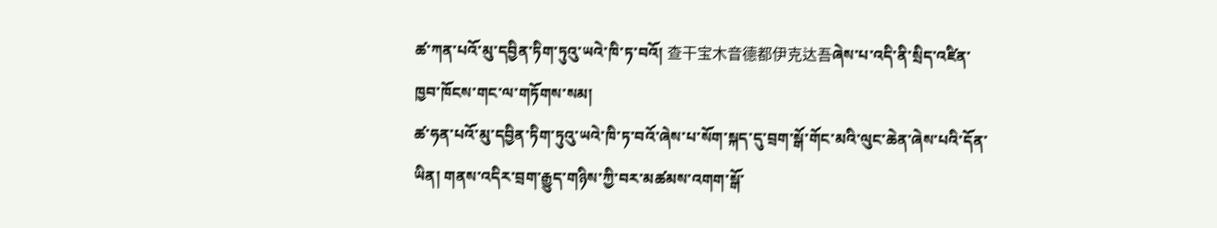ཚ་ཀན་པའོ་མུ་དབྱིན་ཏིག་ཏུའུ་ཡའེ་ཁི་ཏ་བའོ། 查干宝木音德都伊克达吾ཞེས་པ་འདི་ནི་སྲིད་འཛིན་ཁྱབ་ཁོངས་གང་ལ་གཏོགས་སམ།
ཚ་ཧན་པའོ་མུ་དབྱིན་ཏིག་ཏུའུ་ཡའེ་ཁི་ཏ་བའོ་ཞེས་པ་སོག་སྐད་དུ་བྲག་སྒོ་གོང་མའི་ལུང་ཆེན་ཞེས་པའི་དོན་ཡིན། གནས་འདིར་བྲག་རྒྱུད་གཉིས་ཀྱི་བར་མཚམས་འགག་སྒོ་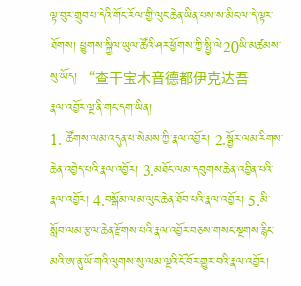ལྟ་བུར་གྲུབ་པ་དེའི་གོང་རོལ་གྱི་ལུང་ཆེན་ཡིན་པས་ས་མིང་ལ་དེ་ལྟར་ཐོགས། ཕྱུགས་སྐྱིལ་ཡུལ་ཚོའི་ཤར་ཕྱོགས་ཀྱི་སྤྱི་ལེ20ཡི་མཚམས་སུ་ཡོད། “查干宝木音德都伊克达吾
རྣལ་འབྱོར་ལྔ་ནི་གང་དག་ཡིན།
1. ཚོགས་ལམ་འདུན་པ་སེམས་ཀྱི་རྣལ་འབྱོར། 2.སྦྱོར་ལམ་རིགས་ཆེན་འབྱེད་པའི་རྣལ་འབྱོར། 3.མཐོང་ལམ་དབུགས་ཆེན་འབྱིན་པའི་རྣལ་འབྱོར། 4.བསྒོམ་ལམ་ལུང་ཆེན་ཐོབ་པའི་རྣལ་འབྱོར། 5.མི་སློབ་ལམ་རྩལ་ཆེན་རྫོགས་པའི་རྣལ་འབྱོར་བཅས་གསང་སྔགས་རྙིང་མའི་ཨ་ནུ་ཡོ་གའི་ལུགས་སུ་ལམ་ལྔའི་ངོ་བོར་གྱུར་བའི་རྣལ་འབྱོར།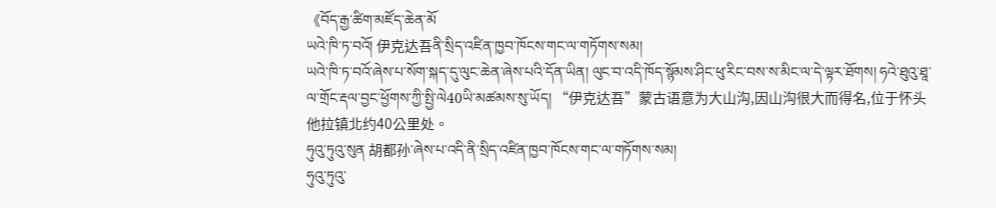《བོད་རྒྱ་ཚིག་མཛོད་ཆེན་མོ
ཡའེ་ཁི་ཏ་བའོ། 伊克达吾ནི་སྲིད་འཛིན་ཁྱབ་ཁོངས་གང་ལ་གཏོགས་སམ།
ཡའེ་ཁི་ཏ་བའོ་ཞེས་པ་སོག་སྐད་དུ་ལུང་ཆེན་ཞེས་པའི་དོན་ཡིན། ལུང་བ་འདི་ཁོད་སྙོམས་ཤིང་ཕུ་རིང་བས་ས་མིང་ལ་དེ་ལྟར་ཐོགས། ཧའེ་ཐུའུ་ཐཱ་ལ་གྲོང་རྡལ་བྱང་ཕྱོགས་ཀྱི་སྤྱི་ལེ40ཡི་མཚམས་སུ་ཡོད། “伊克达吾”蒙古语意为大山沟,因山沟很大而得名,位于怀头他拉镇北约40公里处。
ཧུའུ་ཏུའུ་སུན 胡都孙་ཞེས་པ་འདི་ནི་སྲིད་འཛིན་ཁྱབ་ཁོངས་གང་ལ་གཏོགས་སམ།
ཧུའུ་ཏུའུ་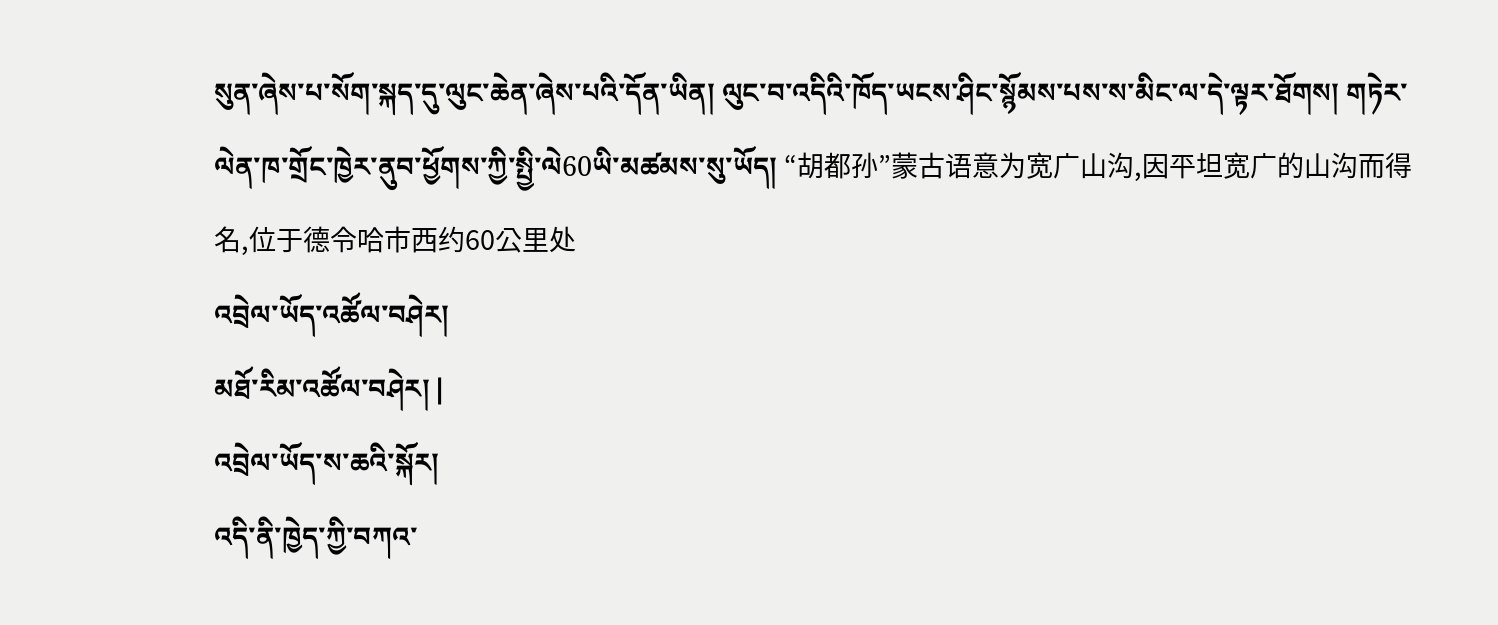སུན་ཞེས་པ་སོག་སྐད་དུ་ལུང་ཆེན་ཞེས་པའི་དོན་ཡིན། ལུང་བ་འདིའི་ཁོད་ཡངས་ཤིང་སྙོམས་པས་ས་མིང་ལ་དེ་ལྟར་ཐོགས། གཏེར་ལེན་ཁ་གྲོང་ཁྱེར་ནུབ་ཕྱོགས་ཀྱི་སྤྱི་ལེ60ཡི་མཚམས་སུ་ཡོད། “胡都孙”蒙古语意为宽广山沟,因平坦宽广的山沟而得名,位于德令哈市西约60公里处
འབྲེལ་ཡོད་འཚོལ་བཤེར།
མཐོ་རིམ་འཚོལ་བཤེར། |
འབྲེལ་ཡོད་ས་ཆའི་སྐོར།
འདི་ནི་ཁྱེད་ཀྱི་བཀའ་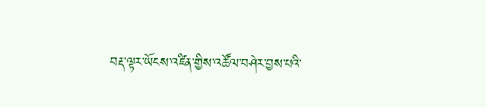བརྡ་ལྟར་ཡོངས་འཛིན་གྱིས་འཚོལ་བཤེར་བྱས་པའི་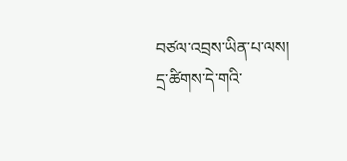བཙལ་འབྲས་ཡིན་པ་ལས། དྲ་ཚིགས་དེ་གའི་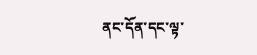ནང་དོན་དང་ལྟ་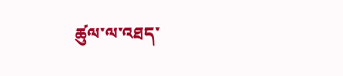ཚུལ་ལ་འཐད་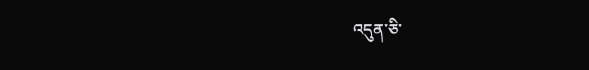འདུན་ཅི་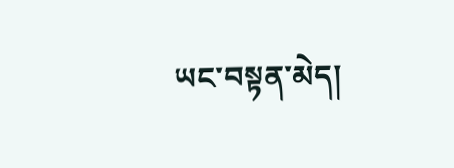ཡང་བསྟན་མེད།